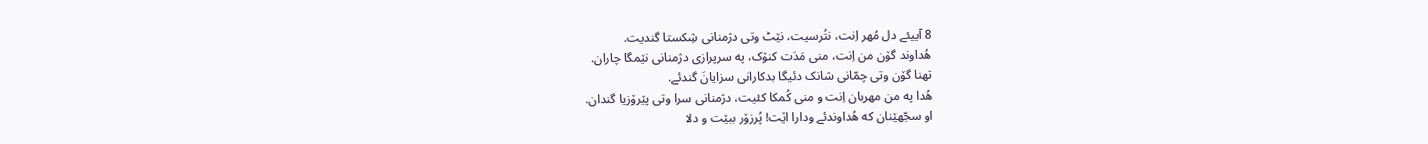8 آییئے دل مُهر اِنت، نتُرسیت، نێٹ وتی دژمنانی شِکستا گندیت.
هُداوند گۆن من اِنت، منی مَدَت کنۆک، په سرپرازی دژمنانی نێمگا چاران.
تهنا گۆن وتی چمّانی شانک دئیگا بدکارانی سزایانَ گندئے.
هُدا په من مهربان اِنت و منی کُمکا کئیت، دژمنانی سرا وتی پێرۆزیا گندان.
او سجّهێنان که هُداوندئے ودارا اێت! پُرزۆر ببێت و دلا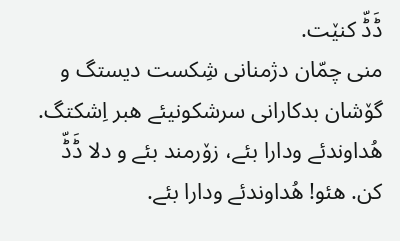ڈَڈّ کنێت.
منی چمّان دژمنانی شِکست دیستگ و گۆشان بدکارانی سرشکونیئے هبر اِشکتگ.
هُداوندئے ودارا بئے، زۆرمند بئے و دلا ڈَڈّ کن. هئو! هُداوندئے ودارا بئے.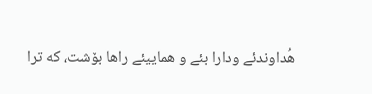هُداوندئے ودارا بئے و هماییئے راها بۆشت، که ترا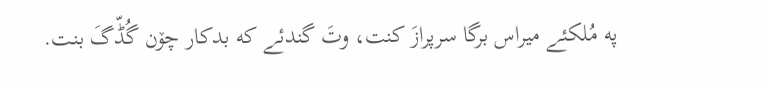په مُلکئے میراس برگا سرپرازَ کنت، وتَ گندئے که بدکار چۆن گُڈّگَ بنت.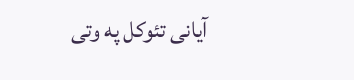آیانی تئوکل په وتی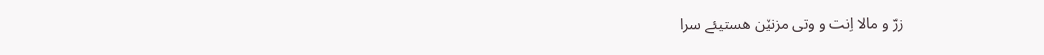زرّ و مالا اِنت و وتی مزنێن هستیئے سرا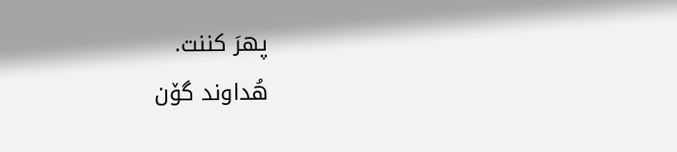پهرَ کننت.
هُداوند گۆن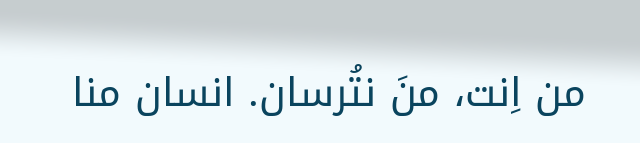من اِنت، منَ نتُرسان. انسان منا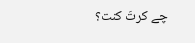چے کرتَ کنت؟